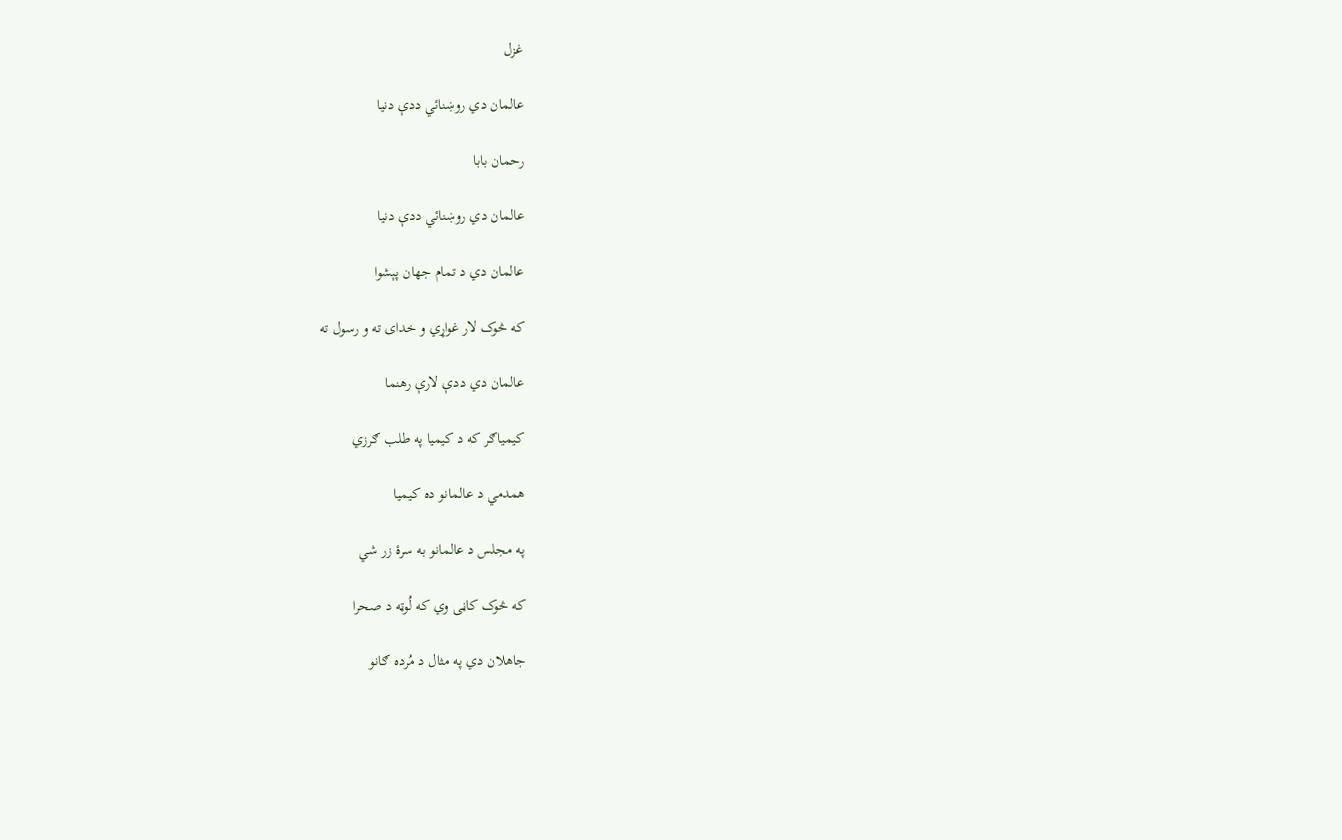غزل

عالمان دي روښنائي ددې دنيا

رحمان بابا

عالمان دي روښنائي ددې دنيا

عالمان دي د تمام جهان پېشوا

که څوک لار غواړي و خداى ته و رسول ته

عالمان دي ددې لارې رهنما

کيمياګر که د کيميا په طلب ګرزي

همدمي د عالمانو ده کيميا

په مجلس د عالمانو به سرۀ زر شي

که څوک کاڼى وي که لُوټه د صحرا

جاهلان دي په مثال د مُرده ګانو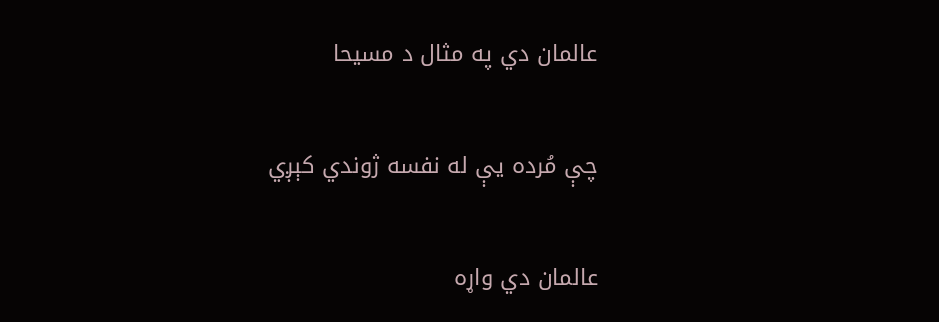عالمان دي په مثال د مسيحا

چې مُرده يې له نفسه ژوندي کېږي

عالمان دي واړه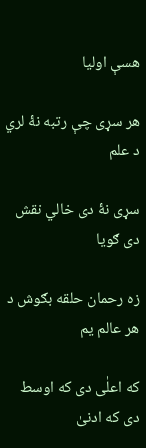هسې اوليا

هر سړى چې رتبه نۀ لري د علم

سړى نۀ دى خالي نقش دى ګويا

زه رحمان حلقه بګوش د هر عالم يم

که اعلٰى دى که اوسط دى که ادنىٰ